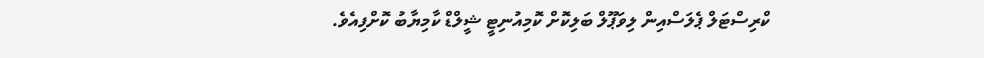ކްރިސްޓަލް ޕެލަސްއިން ލިވަޕޫލް ބަލިކޮށް ކޮމިއުނިޓީ ޝީލްޑް ކާމިޔާބު ކޮށްފިއެވެ.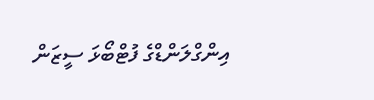އިންގްލަންޑްގެ ފުޓްބޯޅަ ސީޒަން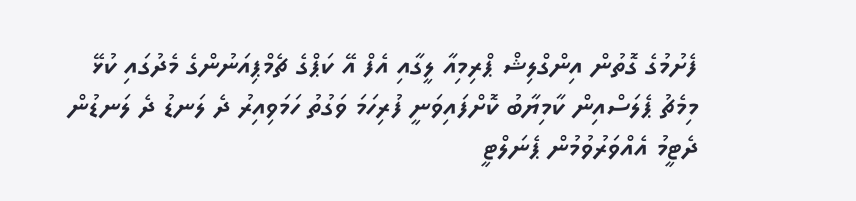ފެށުމުގެ ގޮތުން އިންގްލިޝް ޕްރިމިއާ ލީގާއި އެފް އޭ ކަޕްގެ ޗެމްޕިއަނުންގެ މެދުގައި ކުޅޭ މިމެޗު ޕެލަސްއިން ކާމިޔާބު ކޮށްފައިވަނީ ފުރިހަމަ ވަގުތު ހަމަވިއިރު ދެ ލަނޑު ދެ ލަނޑުން ދެޓީމު އެއްވަރުވުމުން ޕެނަލްޓީ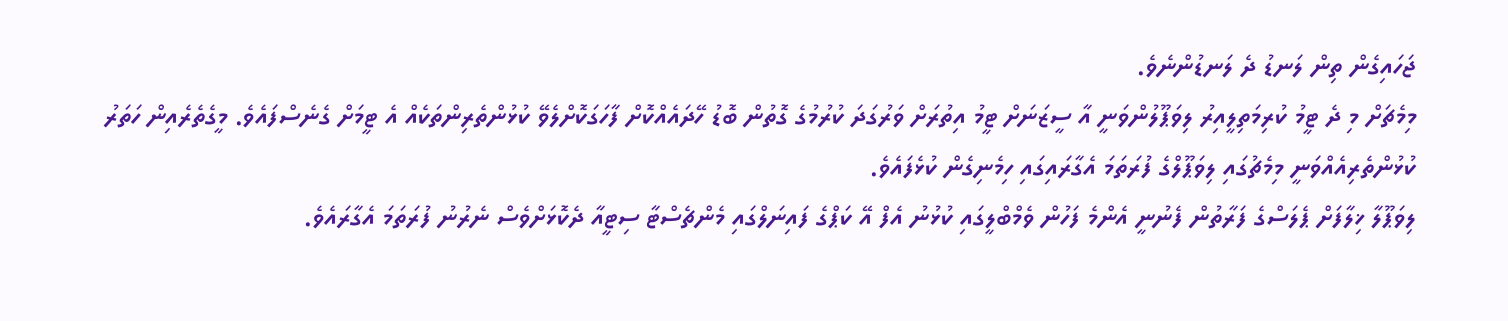ޖަހައިގެން ތިން ލަނޑު ދެ ލަނޑުންނެވެ.
މިމެޗަށް މި ދެ ޓީމު ކުރިމަތިލީއިރު ލިވަޕޫލުންވަނީ އާ ސީޒަނަށް ޓީމު އިތުރަށް ވަރުގަދަ ކުރުމުގެ ގޮތުން ބޮޑު ހޭދައެއްކޮށް ފާހަގަކޮށްލެވޭ ކުޅުންތެރިންތަކެއް އެ ޓީމަށް ގެނެސްފައެވެ. މީގެތެރެއިން ހަތަރު ކުޅުންތެރިއެއްވަނީ މިމެޗުގައި ލިވަޕޫލްގެ ފުރަތަމަ އެގާރައިގައި ހިމެނިގެން ކުޅެފައެވެ.
ލިވަޕޫލާ ޚިލާފަށް ޕެލަސްގެ ފަރާތުން ފެނުނީ އެންމެ ފަހުން ވެމްބްލީގައި ކުޅުނު އެފް އޭ ކަޕްގެ ފައިނަލްގައި މެންޗެސްޓާ ސިޓީއާ ދެކޮޅަށްވެސް ނެރުނު ފުރަތަމަ އެގާރައެވެ.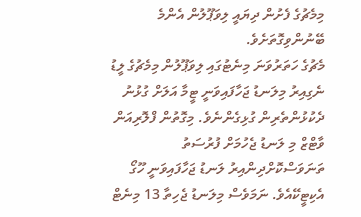މިމެޗުގެ ފެށުން ދިޔައީ ލިވަޕޫލުން އެންމެ ބޭނުންވިގޮތަށެވެ.
މެޗުގެ ހަތަރުވަނަ މިނެޓުގައި ލިވަޕޫލުން މިމެޗުގެ ލީޑު ނެގިއިރު މިލަނޑު ޖަހާފައިވަނީ ޓީމާ އަލަށް ގުޅުނު ދެކުޅުންތެރިން ގުޅިގެންނެވެ. މިގޮތުން ފްލޮރިއަން ވާޓްޒް މި ލަނޑު ޖެހުމަށް ފުރުސަތު ތަނަވަސްކޮށްދިންއިރު ލަނޑު ޖަހާފައިވަނީ ހޫގޯ އެކިޓީކޭއެވެ. ނަމަވެސް މިލަނޑު ޖެހިތާ 13 މިނެޓް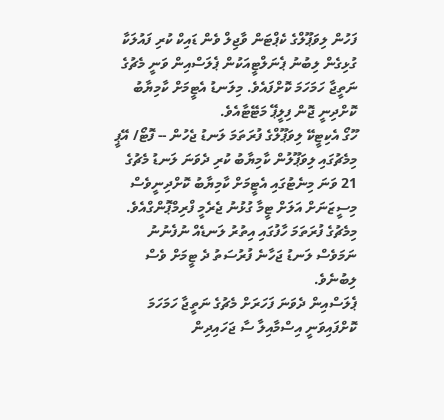ފަހުން ލިވަޕޫލްގެ ކެޕްޓަން ވާޖިލް ވެން ޑައިކް ކުރި ފައުލަކާ ގުޅިގެން ލިބުނު ޕެނަލްޓީއަކުން ޕެލަސްއިން ވަނީ މެޗުގެ ނަތީޖާ ހަމަހަމަ ކޮށްފައެވެ. މިލަނޑު އެޓީމަށް ކާމިޔާބު ކޮށްދިނީ ޖޮން ފިލީޕޭ މަޓޭޓާއެވެ.
ހޫގޯ އެކިޓީކޭ ލިވަޕޫލްގެ ފުރަތަމަ ލަނޑު ޖެހުން -- ފޮޓޯ/ އޭޕީ
މިމެޗުގައި ލިވަޕޫލުން ކާމިޔާބު ކުރި ދެވަނަ ލަނޑު މެޗުގެ 21 ވަނަ މިނެޓުގައި އެޓީމަށް ކާމިޔާބު ކޮށްދިނީވެސް މިސީޒަނަށް އަލަށް ޓީމާ ގުޅުނު ޖެރެމީ ފްރިމްޕޮންގްއެވެ. މިމެޗުގެ ފުރަތަމަ ހާފުގައި އިތުރު ލަނޑެއް ނުފެނުނު ނަމަވެސް ލަނޑު ޖަހާނެ ފުރުސަތު ދެ ޓީމަށް ވެސް ލިބުނެވެ.
ޕެލަސްއިން ދެވަނަ ފަހަރަށް މެޗުގެ ނަތީޖާ ހަމަހަމަ ކޮށްފައިވަނީ އިސްމާއިލާ ސާ ޖަހައިދިން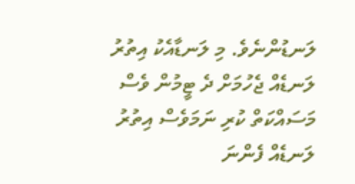ލަނޑުންނެވެ. މި ލަނޑާއެކު އިތުރު ލަނޑެއް ޖެހުމަށް ދެ ޓީމުން ވެސް މަސައްކަތް ކުރި ނަމަވެސް އިތުރު ލަނޑެއް ފެންނަ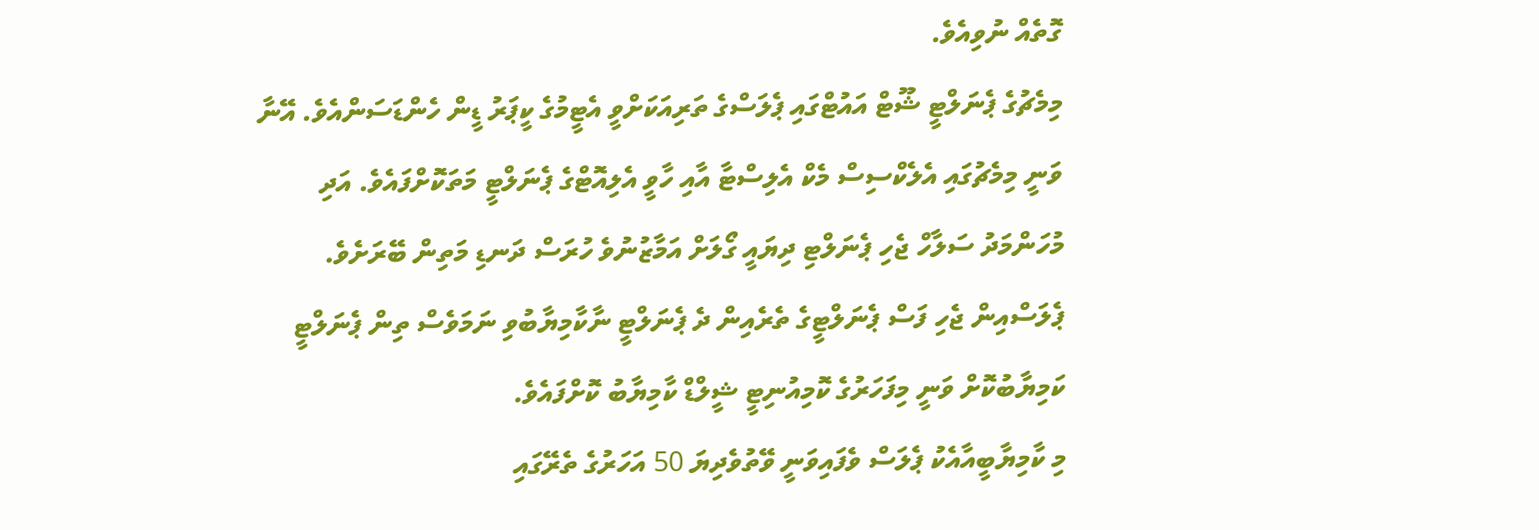ގޮތެއް ނުވިއެވެ.
މިމެޗުގެ ޕެނަލްޓީ ޝޫޓް އައުޓްގައި ޕެލަސްގެ ތަރިއަކަށްވީ އެޓީމުގެ ކީޕަރު ޑީން ހެންޑަސަންއެވެ. އޭނާ ވަނީ މިމެޗުގައި އެލެކްސިސް މެކް އެލިސްޓާ އާއި ހާވީ އެލިއޮޓްގެ ޕެނަލްޓީ މަތަކޮށްފައެވެ. އަދި މުހަންމަދު ސަލާހް ޖެހި ޕެނަލްޓި ދިޔައީ ގޯލަށް އަމާޒުނުވެ ހުރަސް ދަނޑި މަތިން ބޭރަށެވެ. ޕެލަސްއިން ޖެހި ފަސް ޕެނަލްޓީގެ ތެރެއިން ދެ ޕެނަލްޓީ ނާކާމިޔާބުވި ނަމަވެސް ތިން ޕެނަލްޓީ ކަމިޔާބުކޮށް ވަނީ މިފަހަރުގެ ކޮމިއުނިޓީ ޝީލްޑް ކާމިޔާބު ކޮށްފައެވެ.
މި ކާމިޔާބީއާއެކު ޕެލަސް ވެފައިވަނީ ވޭތުވެދިޔަ 50 އަހަރުގެ ތެރޭގައި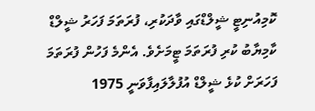ކޮމިއުނިޓީ ޝީލްޑްގައި ވާދަކުރި، ފުރަތަމަ ފަހަރު ޝީލްޑް ކާމިޔާބު ކުރި ފުރަތަމަ ޓީމަށެވެ. އެންމެ ފަހުން ފުރަތަމަ ފަހަރަށް ކުޅެ ޝީލްޑް އުފުލާލައިފާވަނީ 1975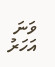ވަނަ އަހަރު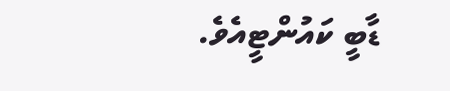ޑާބީ ކައުންޓީއެވެ.